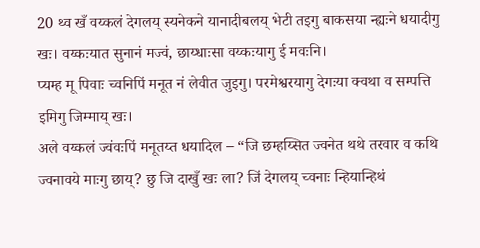20 थ्व खँ वय्कलं देगलय् स्यनेकने यानादीबलय् भेटी तइगु बाकसया न्ह्यःने धयादीगु खः। वय्कःयात सुनानं मज्वं, छाय्धाःसा वय्कःयागु ई मवःनि।
प्यम्ह मू पिवाः च्वनिपिं मनूत नं लेवीत जुइगु। परमेश्वरयागु देगःया क्वथा व सम्पत्ति इमिगु जिम्माय् खः।
अले वय्कलं ज्वंवःपिं मनूतय्त धयादिल – “जि छम्हय्सित ज्वनेत थथे तरवार व कथि ज्वनावये माःगु छाय्? छु जि दाखुँ खः ला? जिं देगलय् च्वनाः न्हियान्हिथं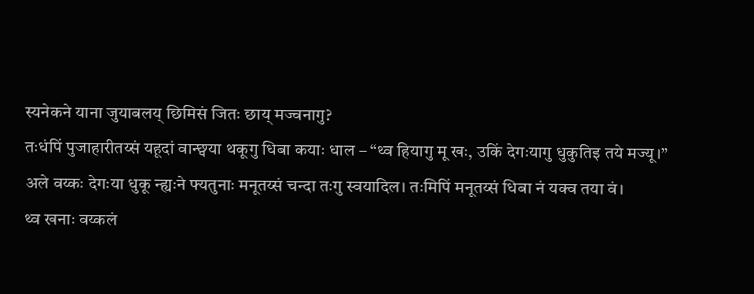स्यनेकने याना जुयाबलय् छिमिसं जितः छाय् मज्वनागु?
तःधंपिं पुजाहारीतय्सं यहूदां वान्छ्वया थकूगु धिबा कयाः धाल – “थ्व हियागु मू खः, उकिं देगःयागु धुकुतिइ तये मज्यू।”
अले वय्कः देगःया धुकू न्ह्यःने फ्यतुनाः मनूतय्सं चन्दा तःगु स्वयादिल। तःमिपिं मनूतय्सं धिबा नं यक्व तया वं।
थ्व खनाः वय्कलं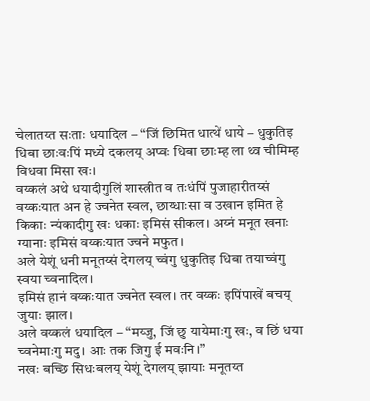चेलातय्त सःताः धयादिल – “जिं छिमित धात्थें धाये – धुकुतिइ धिबा छाःवःपिं मध्ये दकलय् अप्वः धिबा छाःम्ह ला थ्व चीमिम्ह विधवा मिसा खः।
वय्कलं अथे धयादीगुलिं शास्त्रीत व तःधंपिं पुजाहारीतय्सं वय्कःयात अन हे ज्वनेत स्वल, छाय्धाःसा व उखान इमित हे किकाः न्यंकादीगु खः धकाः इमिसं सीकल। अय्नं मनूत खनाः ग्यानाः इमिसं वय्कःयात ज्वने मफुत।
अले येशूं धनी मनूतय्सं देगलय् च्वंगु धुकुतिइ धिबा तयाच्वंगु स्वया च्वनादिल।
इमिसं हानं वय्कःयात ज्वनेत स्वल। तर वय्कः इपिंपाखें बचय् जुयाः झाल।
अले वय्कलं धयादिल – “मय्जु, जिं छु यायेमाःगु खः, व छिं धया च्वनेमाःगु मदु। आः तक जिगु ई मवःनि।”
नखः बच्छि सिधःबलय् येशूं देगलय् झायाः मनूतय्त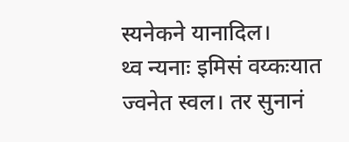स्यनेकने यानादिल।
थ्व न्यनाः इमिसं वय्कःयात ज्वनेत स्वल। तर सुनानं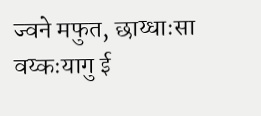ज्वने मफुत, छाय्धाःसा वय्कःयागु ई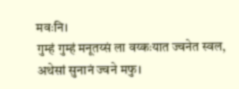मवःनि।
गुम्हं गुम्हं मनूतय्सं ला वय्कःयात ज्वनेत स्वल, अथेसां सुनानं ज्वने मफु।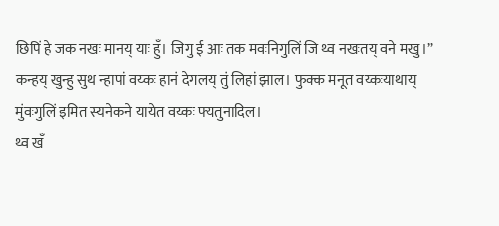छिपिं हे जक नखः मानय् याः हुँ। जिगु ई आः तक मवःनिगुलिं जि थ्व नखःतय् वने मखु।”
कन्हय् खुन्हु सुथ न्हापां वय्कः हानं देगलय् तुं लिहां झाल। फुक्क मनूत वय्कःयाथाय् मुंवःगुलिं इमित स्यनेकने यायेत वय्कः फ्यतुनादिल।
थ्व खँ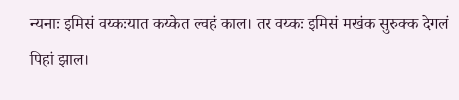न्यनाः इमिसं वय्कःयात कय्केत ल्वहं काल। तर वय्कः इमिसं मखंक सुरुक्क देगलं पिहां झाल।